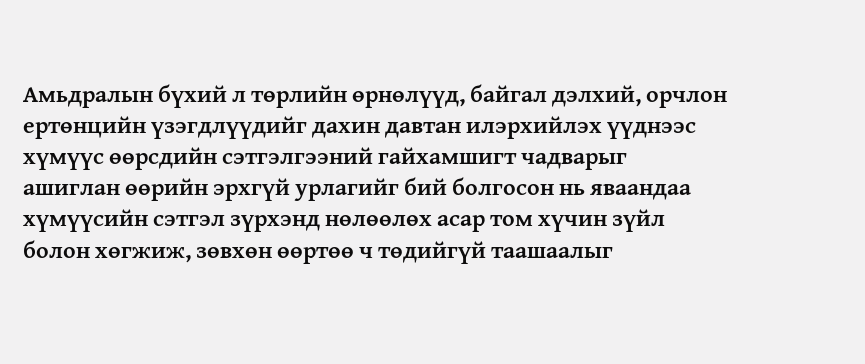Амьдралын бүхий л төрлийн өрнөлүүд, байгал дэлхий, орчлон ертөнцийн үзэгдлүүдийг дахин давтан илэрхийлэх үүднээс хүмүүс өөрсдийн сэтгэлгээний гайхамшигт чадварыг ашиглан өөрийн эрхгүй урлагийг бий болгосон нь яваандаа хүмүүсийн сэтгэл зүрхэнд нөлөөлөх асар том хүчин зүйл болон хөгжиж, зөвхөн өөртөө ч төдийгүй таашаалыг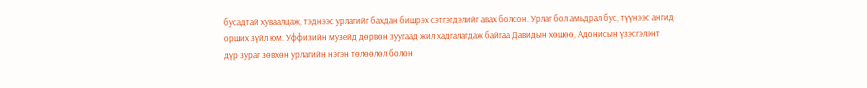бусадтай хуваалцаж, тэднээс урлагийг бахдан бишрэх сэтгэгдэлийг авах болсон. Урлаг бол амьдрал бус, түүнээс ангид орших зүйл юм. Уффизийн музейд дөрвөн зуугаад жил хадгалагдаж байгаа Давидын хөшөө, Адонисын үзэсгэлэнт дүр зураг зөвхөн урлагийн нэгэн төлөөлөл болон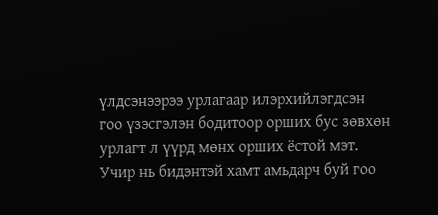үлдсэнээрээ урлагаар илэрхийлэгдсэн гоо үзэсгэлэн бодитоор орших бус зөвхөн урлагт л үүрд мөнх орших ёстой мэт. Учир нь бидэнтэй хамт амьдарч буй гоо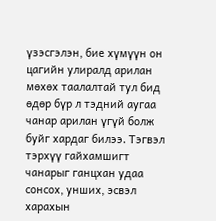үзэсгэлэн, бие хүмүүн он цагийн улиралд арилан мөхөх таалалтай тул бид өдөр бүр л тэдний аугаа чанар арилан үгүй болж буйг хардаг билээ. Тэгвэл тэрхүү гайхамшигт чанарыг ганцхан удаа сонсох, унших, эсвэл харахын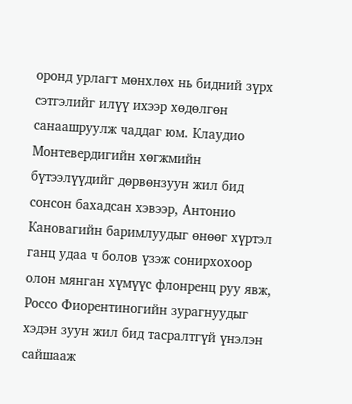оронд урлагт мөнхлөх нь бидний зүрх сэтгэлийг илүү ихээр хөдөлгөн санаашруулж чаддаг юм. Клаудио Монтевердигийн хөгжмийн бүтээлүүдийг дөрвөнзуун жил бид сонсон бахадсан хэвээр, Антонио Кановагийн баримлуудыг өнөөг хүртэл ганц удаа ч болов үзэж сонирхохоор олон мянган хүмүүс флонренц руу явж, Россо Фиорентиногийн зурагнуудыг хэдэн зуун жил бид тасралтгүй үнэлэн сайшааж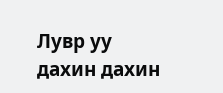Лувр уу дахин дахин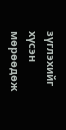зүглэхийг хүсэн мөрөөдөж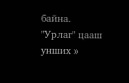байна.
"Урлаг" цааш унших »